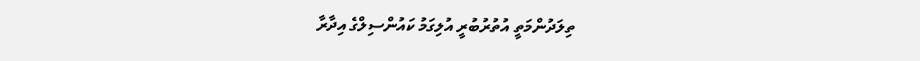ތިލަދުންމަތީ އުތުރުބުރީ އުލިގަމު ކައުންސިލްގެ އިދާރާ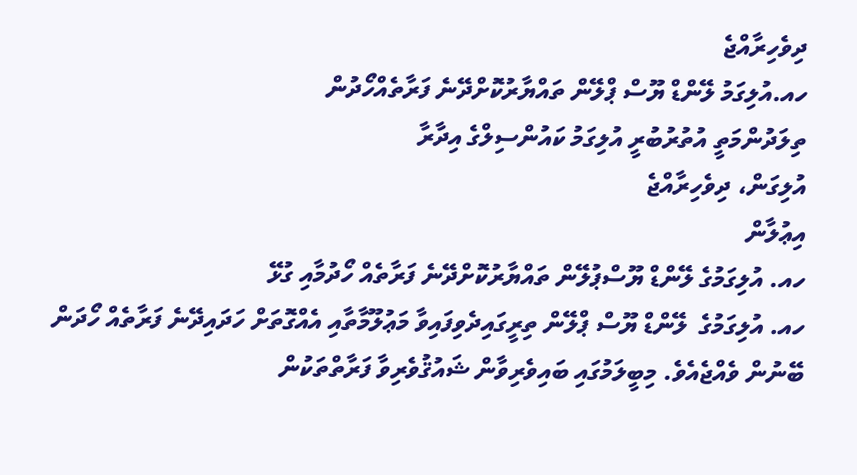ދިވެހިރާއްޖެ
ހއ.އުލިގަމު ލޭންޑް ޔޫސް ޕްލޭން ތައްޔާރުކޮށްދޭނެ ފަރާތެއްހޯދުން
ތިލަދުންމަތީ އުތުރުބުރީ އުލިގަމު ކައުންސިލްގެ އިދާރާ
އުލިގަން، ދިވެހިރާއްޖެ
އިޢުލާން
ހއ. އުލިގަމުގެ ލޭންޑް ޔޫސްޕުލޭން ތައްޔާރުކޮށްދޭނެ ފަރާތެއް ހޯދުމާއި ގުޅޭ
ހއ. އުލިގަމުގެ  ލޭންޑް ޔޫސް ޕްލޭން ތިރީގައިދެވިފައިވާ މަޢުލޫމާތާއި އެއްގޮތަށް ހަދައިދޭނެ ފަރާތެއް ހޯދަން ބޭނުން ވެއްޖެއެވެ. މިބީލަމުގައި ބައިވެރިވާން ޝައުޤުވެރިވާ ފަރާތްތަކުން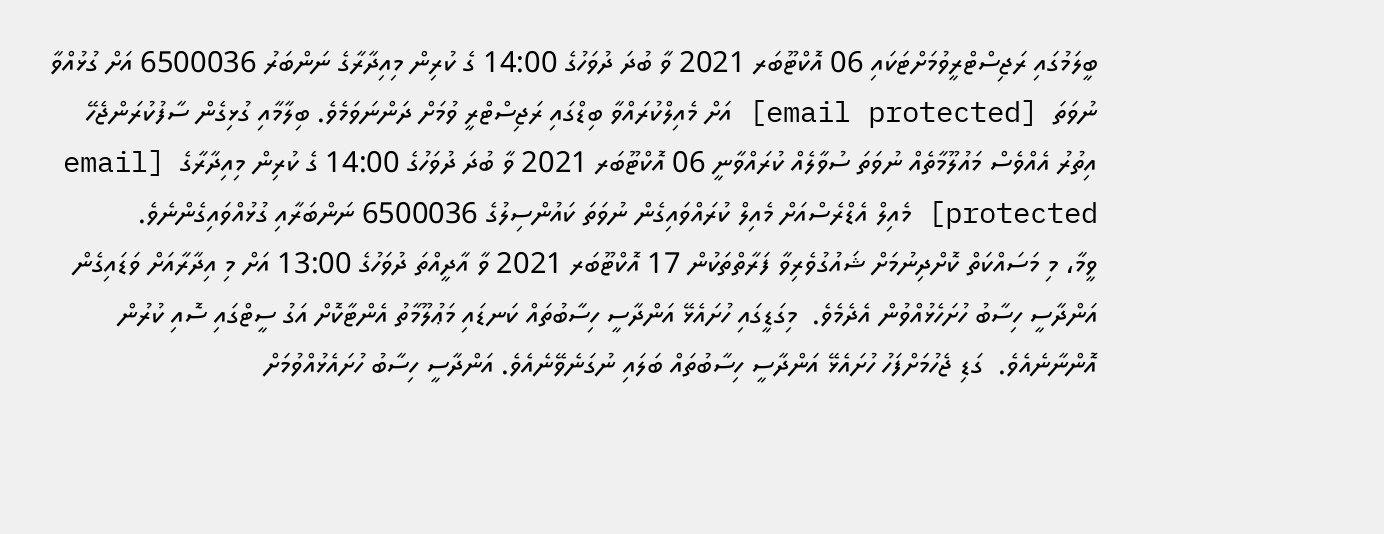ބީލަމުގައި ރަޖިސްޓްރީވުމަށްޓަކައި 06 އޮކްޓޫބަރ 2021 ވާ ބުދަ ދުވަހުގެ 14:00 ގެ ކުރިން މިއިދާރާގެ ނަންބަރު 6500036 އަށް ގުޅުއްވާ ނުވަތަ  [email protected] އަށް މެއިލްކުރައްވާ ބިޑްގައި ރަޖިސްޓްރީ ވުމަށް ދަންނަވަމެވެ. ބިލާމާއި ގުޅިގެން ސާފުކުރަންޖެހޭ އިތުރު އެއްވެސް މައުލޫމާތެއް ނުވަތަ ސުވާލެއް ކުރައްވާނީ 06 އޮކްޓޫބަރ 2021 ވާ ބުދަ ދުވަހުގެ 14:00 ގެ ކުރިން މިއިދާރާގެ  [email protected] މެއިލް އެޑްރެސްއަށް މެއިލް ކުރައްވައިގެން ނުވަތަ ކައުންސިލުގެ 6500036 ނަންބަރާއި ގުޅުއްވައިގެންނެވެ.
ވީމާ، މި މަސައްކަތް ކޮށްދިނުމަށް ޝައުގުވެރިވާ ފަރާތްތަކުން 17 އޮކްޓޫބަރ 2021 ވާ އާދީއްތަ ދުވަހުގެ 13:00 އަށް މި އިދާރާއަށް ވަޑައިގެން އަންދާސީ ހިސާބު ހުށަހެޅުއްވުން އެދެމެވެ.  މިގަޑީގައި ހުށައެޅޭ އަންދާސީ ހިސާބުތައް ކަނޑައި މަޢުލޫމާތު އެންޓާކޮށް އަގު ސީޓްގައި ސޮއި ކުރުން އޮންނާނެއެވެ.  ގަޑި ޖެހުމަށްފަހު ހުށައެޅޭ އަންދާސީ ހިސާބުތައް ބަލައި ނުގަނެވޭނެއެވެ. އަންދާސީ ހިސާބު ހުށައެޅުއްވުމަށް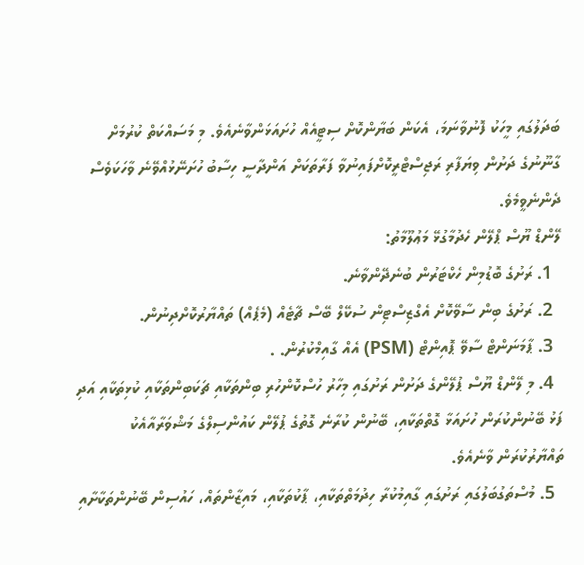ބަދަލުގައި މީހަކު ފޮނުވާނަމަ، އެކަން ބަޔާންކޮށް ސިޓީއެއް ހުށައަޅަންވާނެއެވެ. މި މަސައްކަތް ކުރުމަށް ގާނޫނުގެ ދަށުން ވިޔަފާރި ރަޖިސްޓްރީކޮށްފައިނުވާ ފަރާތަކަށް އަންދާސީ ހިސާބު ހުށަނޭޅުއްވޭނެ ވާހަކަވެސް ދެންނެވީމެވެ.
ލޭންޑް ޔޫސް ޕްލޭން ހެދުމާގުޅޭ މަޢުލޫމާތު:
  1. ރަށުގެ ބޮޑުމިން ހެކްޓަރުން ބުނެދޭންވާނެ.
  2. ރަށުގެ ބިން ސާވޭކޮށް އެގްޒިސްޓިން ސުކޭލް ބޭސް ޗާޓެއް (މެޕެއް) ތައްޔާރުކޮށްދިނުން.
  3. ޕާމަނަންޓް ސާވޭ ޕޮއިންޓް (PSM) އެއް ގާއިމްކުރުން. .
  4. މި ލޭންޑް ޔޫސް ޕުލޭންގެ ދަށުން ރަށުގައި މިހާރު ހުސްކޮންހުރި ބިންތަކާއި ޗަކަބިންތަކާއި ކުޅިތަކާއި އަދި ފަޅު ބޭނުންކުރަން ހުށައަޅާ ގޮތްތަކާއި، ބޭނުން ކުރާނެ ގޮތުގެ ޕުލޭން ކައުންސިލްގެ މަޝްވަރާއާއެކު ތައްޔާރުކުރަން ވާނެއެވެ.
  5. މުސްތަގުބަލުގައި ރަށުގައި ގާއިމުކުރާ ހިދުމަތްތަކާއި، ޕާކުތަކާއި، މައިޒާންތައް، ހައުސިން ބޭނުންތަކާށާއި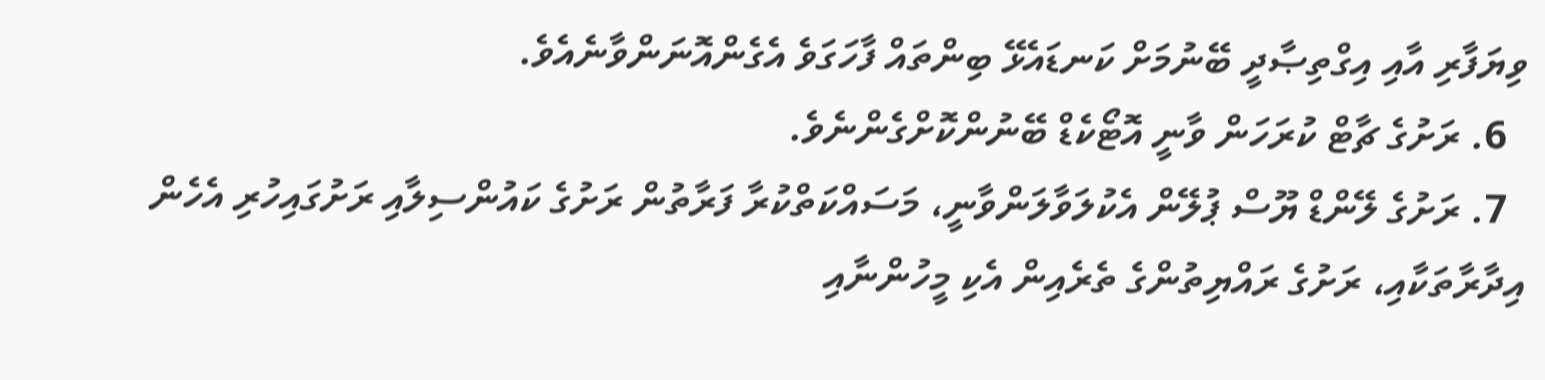ވިޔަފާރި އާއި އިގްތިޞާދީ ބޭނުމަށް ކަނޑައެޅޭ ބިންތައް ފާހަގަވެ އެގެންއޮނަންވާނެއެވެ.
  6. ރަށުގެ ޗާޓް ކުރަހަން ވާނީ އޮޓޯކެޑް ބޭނުންކޮށްގެންނެވެ.
  7. ރަށުގެ ލޭންޑް ޔޫސް ޕުލޭން އެކުލަވާލަންވާނީ، މަސައްކަތްކުރާ ފަރާތުން ރަށުގެ ކައުންސިލާއި ރަށުގައިހުރި އެހެން އިދާރާތަކާއި، ރަށުގެ ރައްޔިތުންގެ ތެރެއިން އެކި މީހުންނާއި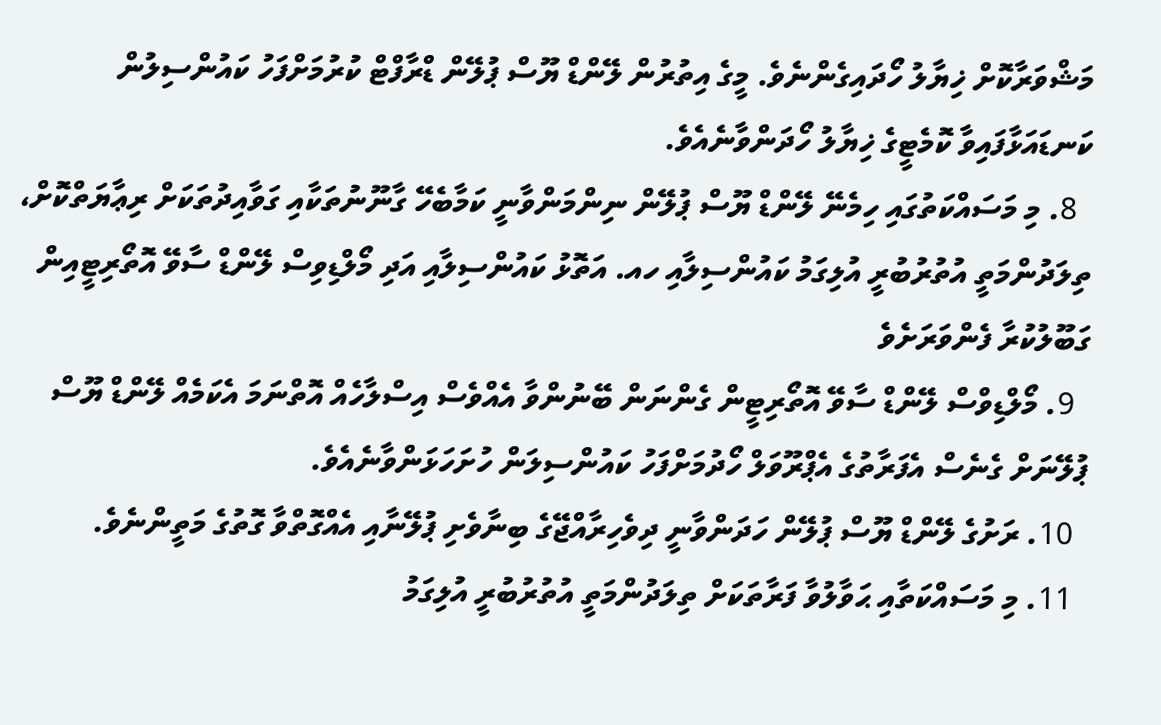މަޝްވަރާކޮށް ޚިޔާލު ހޯދައިގެންނެވެ. މީގެ އިތުރުން ލޭންޑް ޔޫސް ޕުލޭން ޑްރާފްޓް ކުރުމަށްފަހު ކައުންސިލުން ކަނޑައަޅާފައިވާ ކޮމެޓީގެ ޚިޔާލު ހޯދަންވާނެއެވެ.
  8. މި މަސައްކަތުގައި ހިމެނޭ ލޭންޑް ޔޫސް ޕުލޭން ނިންމަންވާނީ ކަމާބެހޭ ގާނޫނުތަކާއި ގަވާއިދުތަކަށް ރިޢާޔަތްކޮށް، ތިލަދުންމަތީ އުތުރުބުރީ އުލިގަމު ކައުންސިލާއި ހއ. އަތޮޅު ކައުންސިލާއި އަދި މޯލްޑިވިސް ލޭންޑް ސާވޭ އޮތޯރިޓީއިން ގަބޫލުކުރާ ފެންވަރަށެވެ
  9. މޯލްޑިވްސް ލޭންޑް ސާވޭ އޮތޯރިޓީން ގެންނަން ބޭނުންވާ އެއްވެސް އިސްލާހެއް އޮތްނަމަ އެކަމެއް ލޭންޑް ޔޫސް ޕުލޭނަށް ގެނެސް އެފަރާތުގެ އެޕްރޫވަލް ހޯދުމަށްފަހު ކައުންސިލަން ހުށަހަޅަންވާނެއެވެ.
  10. ރަށުގެ ލޭންޑް ޔޫސް ޕުލޭން ހަދަންވާނީ ދިވެހިރާއްޖޭގެ ބިނާވެށި ޕުލޭނާއި އެއްގޮތްވާ ގޮތުގެ މަތީންނެވެ.
  11. މި މަސައްކަތާއި ޙަވާލުވާ ފަރާތަކަށް ތިލަދުންމަތީ އުތުރުބުރީ އުލިގަމު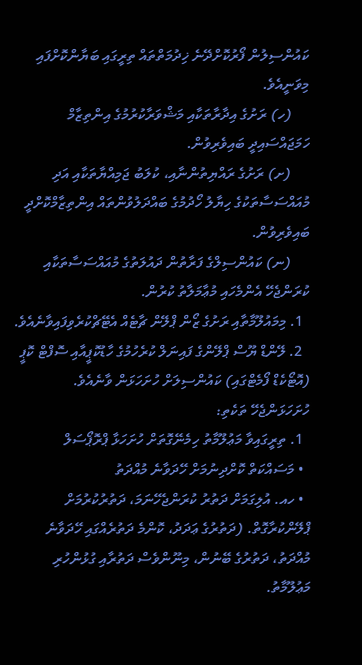ކައުންސިލުން ފޯރުކޮށްދޭނެ ޚިދުމަތްތައް ތިރީގައި ބަޔާންކޮށްފައި މިވަނީއެވެ.
     (ހ) ރަށުގެ އިދާރާތަކާއި މަޝްވަރާކުރުމުގެ އިންތިޒާމް ހަމަޖައްސައިދީ ބައިވެރިވުން.
     (ށ) ރަށުގެ ރައްޔިތުންނާއި، ކުލަބު ޖަމިއްޔާތަކާއި އަދި މުއައްސަސާތަކުގެ ހިޔާލު ހޯދުމުގެ ބައްދަލުވުންތައް އިންތިޒާމްކޮށްދީ ބައިވެރިވުން.
     (ނ) ކައުންސިލްގެ ފަރާތުން ދައުލަތުގެ މުއައްސަސާތަކާއި ކުރަންޖެހޭ އެންމެހައި މުޢާމަލާތު ކުރުން.
  1. މިމައުލޫމާތާއި ރަށުގެ ޒޯން ޕްލޭން ޗާޓެއް އެޓޭޗްކުރެވިފައިވާނެއެވެ.
  2. ލޭންޑް ޔޫސް ޕްލޭންގެ ފައިނަލް ކުރެހުމުގެ ހާޑުކޮޕީއާއި ސޮފްޓް ކޮޕީ (އޮޓޯކެޑް ފޯމެޓްގައި) ކައުންސިލަށް ހުށަހަޅަން ވާނެއެވެ.
ހުށަހަޅަންޖެހޭ ތަކެތި:
  1. ތިރީގައިވާ މަޢުލޫމާތު ހިމެނޭގޮތަށް ހުށަހަޅާ ޕްރޮޕޯސަލް
  • މަސައްކަތް ކޮށްދިނުމަށް ހޭދަވާނެ މުއްދަތު
  • ހއ. އުލިގަމަށް ދަތުރު ކުރަންޖެހޭނަމަ، ދަތުރުކުރުމަށް ޕްލޭންކުރާގޮތް. (ދަތުރުގެ ޢަދަދު، ކޮންމެ ދަތުރެއްގައި ހޭދަވާނެ މުއްދަތު، ދަތުރުގެ ބޭނުން، މިނޫންވެސް ދަތުރާއި ގުޅުންހުރި މަޢުލޫމާތު.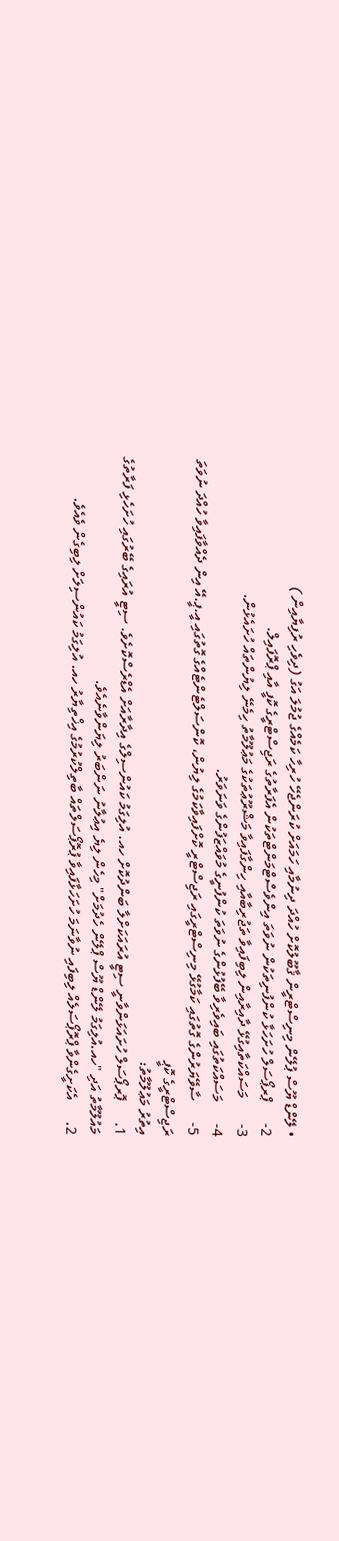• ލޭންޑް ޔޫސް ޕުލޭން މިނިސްޓްރީން ޤާބޫލުކޮށް ހުއްދަ ދިނުމާއި ހަމައަށް ކުރަންޖެހޭ ހުރިހާ ކަމެއްގެ ޖުމުލަ އަގު (ދިވެހި ރުފިޔާއިން )
2-      ޕްރޕޯސަލް ހުށަހަޅާ ކުންފުނިތަކުން ނުވަތަ އިންވެސްޓްމަންޓްތަކުން އެފަރާތުގެ ރަޖިސްޓްރީގެ ކޮފީ އާއި ޕްރޮފައިލް.
3-       މަސައްކަތާއިގުޅޭ ދާއިރާއިން ލިބިފައިވާ ތަޖުރިބާއާއި ހިންގާފައިވާ މަޝްރޫޢުތަކުގެ މަޢުލޫމާތު ހިމެނޭ ލިޔުންތައް ހުށައެޅުން.
4-      މަސައްކަތުގައި ބައިވެރިވާ ބޭފުޅުންގެ ނުވަތަ ކުންފުނީގެ މުވައްޒަފުންގެ ވަނަވަރު.
5-      ސާވޭޔަރުންގެ ގޮތުގައި ކަމާގުޅޭ މިނިސްޓްރީގައި ރަޖިސްޓްރީ ކޮށްފައިވާކަމުގެ ލިޔުން، ކޮންސަލްޓެންޓެއްގެ ގޮތުގައި އީ.ޕީ.އޭ އިން ދެއްވާފައިވާ ހުއްދަ ނުވަތަ ރަޖިސްޓްރީގެ ކޮޕީ
އިތުރު މަޢުލޫމާތު:
1.      ޕޮރޕޯސަލް ހުށައަޅަންވާނީ ސިޓީ އުރައަކަށްލާ ބަންދުކޮށް ހއ. އުލިގަމު ކައުންސިލްގެ އިދާރާއަށް އެޑްރެސްކޮށެވެ. ސިޓީ އުރައިގެ ބޭރުގައި ހުށަހެޅި ފަރާތުގެ މައުލޫމާތު އަދި "ހއ.އުލިގަމު ލޭންޑް ޔޫސް ޕްލޭން ހެދުމަށް" މިހެން ލިޔެ އިޢުލާނު ނަންބަރު ލިޔަންވާނެއެވެ.
2.      އެކަށީގެންވާ ޕްރޮޕޯސަލެއް ލިބިފައި ނުވާނަމަ ހުށަހަޅާފައިވާ ޕުރޮޕޯސަލްތައް ބާތިލްކުރުމުގެ އިޚްތިޔާރު ހއ. އުލިގަމު ކައުންސިލަށް ލިބިގެން ވެއެވެ.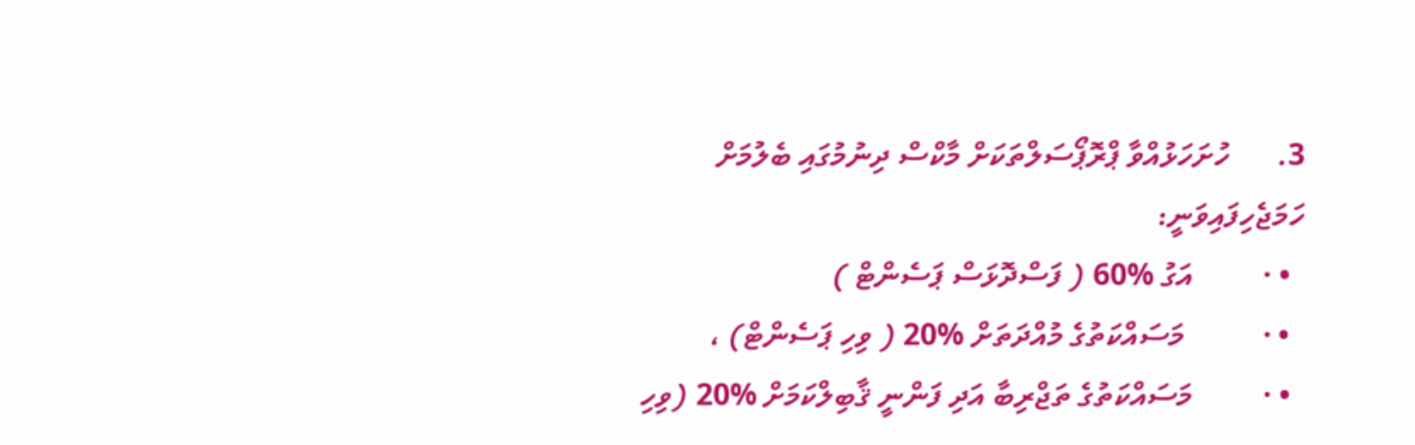3.      ހުށަހަޅުއްވާ ޕްރޮޕޯސަލްތަކަށް މާކްސް ދިނުމުގައި ބެލުމަށް ހަމަޖެހިފައިވަނީ:
  • ·         އަގު %60 ( ފަސްދޮޅަސް ޕަސެންޓް )
  • ·          މަސައްކަތުގެ މުއްދަތަށް %20 ( ވިހި ޕަސެންޓް) ،
  • ·         މަސައްކަތުގެ ތަޖްރިބާ އަދި ފަންނީ ޤާބިލްކަމަށް %20 (ވިހި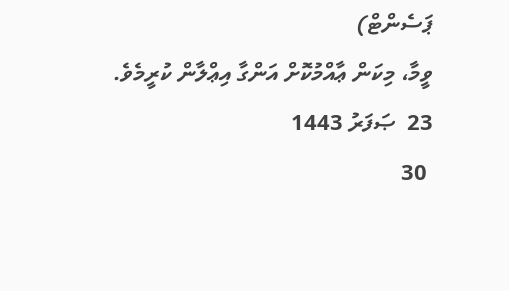ޕަސެންޓް)
ވީމާ، މިކަން ޢާއްމުކޮށް އަންގާ އިޢްލާން ކުރީމެވެ.
23  ޞަފަރު 1443
 30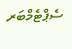ސެޕްޓެމްބަރ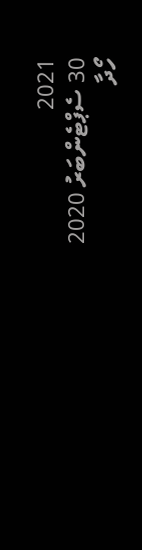2021
30 ސެޕްޓެންބަރު 2020
ހޯދާ